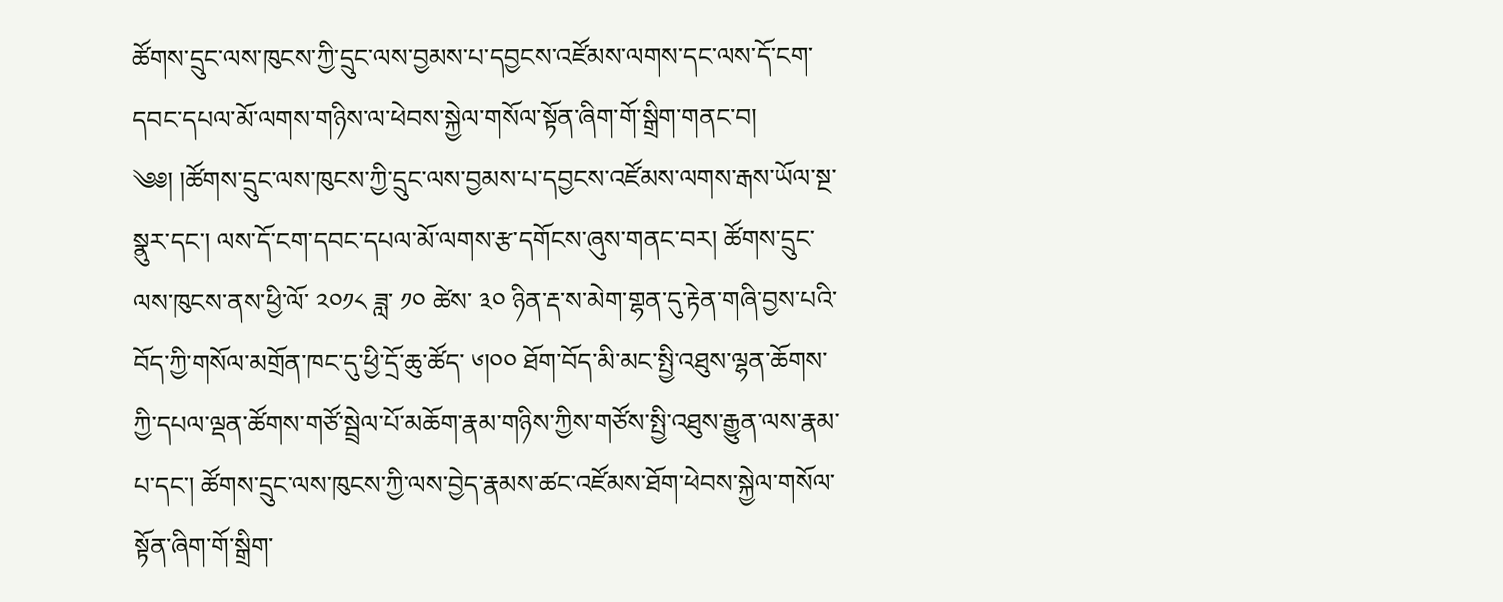ཚོགས་དྲུང་ལས་ཁུངས་ཀྱི་དྲུང་ལས་བྱམས་པ་དབྱངས་འཛོམས་ལགས་དང་ལས་དོ་ངག་དབང་དཔལ་མོ་ལགས་གཉིས་ལ་ཕེབས་སྐྱེལ་གསོལ་སྟོན་ཞིག་གོ་སྒྲིག་གནང་བ།
༄༅། །ཚོགས་དྲུང་ལས་ཁུངས་ཀྱི་དྲུང་ལས་བྱམས་པ་དབྱངས་འཛོམས་ལགས་རྒས་ཡོལ་སྔ་སྣུར་དང་། ལས་དོ་ངག་དབང་དཔལ་མོ་ལགས་རྩ་དགོངས་ཞུས་གནང་བར། ཚོགས་དྲུང་ལས་ཁུངས་ནས་ཕྱི་ལོ་ ༢༠༡༨ ཟླ་ ༡༠ ཚེས་ ༣༠ ཉིན་རྡ་ས་མེག་གྷན་དུ་རྟེན་གཞི་བྱས་པའི་བོད་ཀྱི་གསོལ་མགྲོན་ཁང་དུ་ཕྱི་དྲོ་ཆུ་ཚོད་ ༦།༠༠ ཐོག་བོད་མི་མང་སྤྱི་འཐུས་ལྷན་ཆོགས་ཀྱི་དཔལ་ལྡན་ཚོགས་གཙོ་སྦྲེལ་པོ་མཆོག་རྣམ་གཉིས་ཀྱིས་གཙོས་སྤྱི་འཐུས་རྒྱུན་ལས་རྣམ་པ་དང་། ཚོགས་དྲུང་ལས་ཁུངས་ཀྱི་ལས་བྱེད་རྣམས་ཚང་འཛོམས་ཐོག་ཕེབས་སྐྱེལ་གསོལ་སྟོན་ཞིག་གོ་སྒྲིག་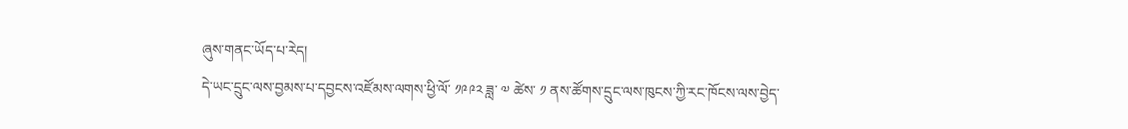ཞུས་གནང་ཡོད་པ་རེད།
དེ་ཡང་དྲུང་ལས་བྱམས་པ་དབྱངས་འཛོམས་ལགས་ཕྱི་ལོ་ ༡༩༩༢ ཟླ་ ༧ ཚེས་ ༡ ནས་ཚོགས་དྲུང་ལས་ཁུངས་ཀྱི་རང་ཁོངས་ལས་བྱེད་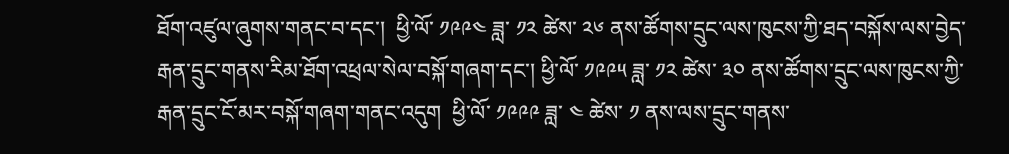ཐོག་འཛུལ་ཞུགས་གནང་བ་དང་།  ཕྱི་ལོ་ ༡༩༩༤ ཟླ་ ༡༢ ཚེས་ ༢༦ ནས་ཚོགས་དྲུང་ལས་ཁུངས་ཀྱི་ཐད་བསྐོས་ལས་བྱེད་རྒན་དྲུང་གནས་རིམ་ཐོག་འཕྲལ་སེལ་བསྐོ་གཞག་དང་། ཕྱི་ལོ་ ༡༩༩༥ ཟླ་ ༡༢ ཚེས་ ༣༠ ནས་ཚོགས་དྲུང་ལས་ཁུངས་ཀྱི་རྒན་དྲུང་ངོ་མར་བསྐོ་གཞག་གནང་འདུག  ཕྱི་ལོ་ ༡༩༩༩ ཟླ་ ༤ ཚེས་ ༡ ནས་ལས་དྲུང་གནས་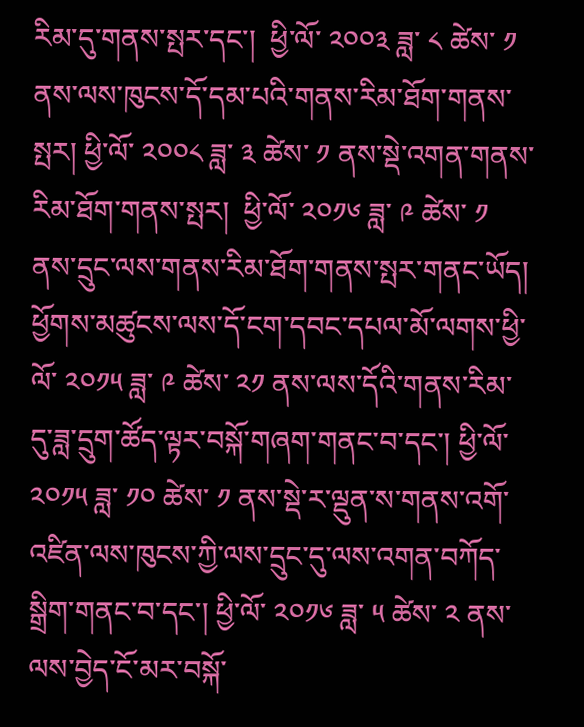རིམ་དུ་གནས་སྤར་དང་།  ཕྱི་ལོ་ ༢༠༠༣ ཟླ་ ༨ ཚེས་ ༡ ནས་ལས་ཁུངས་དོ་དམ་པའི་གནས་རིམ་ཐོག་གནས་སྤར། ཕྱི་ལོ་ ༢༠༠༨ ཟླ་ ༣ ཚེས་ ༡ ནས་སྡེ་འགན་གནས་རིམ་ཐོག་གནས་སྤར།  ཕྱི་ལོ་ ༢༠༡༦ ཟླ་ ༩ ཚེས་ ༡ ནས་དྲུང་ལས་གནས་རིམ་ཐོག་གནས་སྤར་གནང་ཡོད། ཕྱོགས་མཚུངས་ལས་དོ་ངག་དབང་དཔལ་མོ་ལགས་ཕྱི་ལོ་ ༢༠༡༥ ཟླ་ ༩ ཚེས་ ༢༡ ནས་ལས་དོའི་གནས་རིམ་དུ་ཟླ་དྲུག་ཚོད་ལྟར་བསྐོ་གཞག་གནང་བ་དང་། ཕྱི་ལོ་ ༢༠༡༥ ཟླ་ ༡༠ ཚེས་ ༡ ནས་སྡེ་ར་ལྡུན་ས་གནས་འགོ་འཛིན་ལས་ཁུངས་ཀྱི་ལས་དྲུང་དུ་ལས་འགན་བཀོད་སྒྲིག་གནང་བ་དང་། ཕྱི་ལོ་ ༢༠༡༦ ཟླ་ ༥ ཚེས་ ༢ ནས་ལས་བྱེད་ངོ་མར་བསྐོ་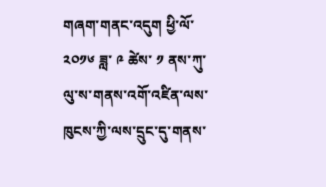གཞག་གནང་འདུག ཕྱི་ལོ་ ༢༠༡༦ ཟླ་ ༩ ཚེས་ ༡ ནས་ཀུ་ལུ་ས་གནས་འགོ་འཛིན་ལས་ཁུངས་ཀྱི་ལས་དྲུང་དུ་གནས་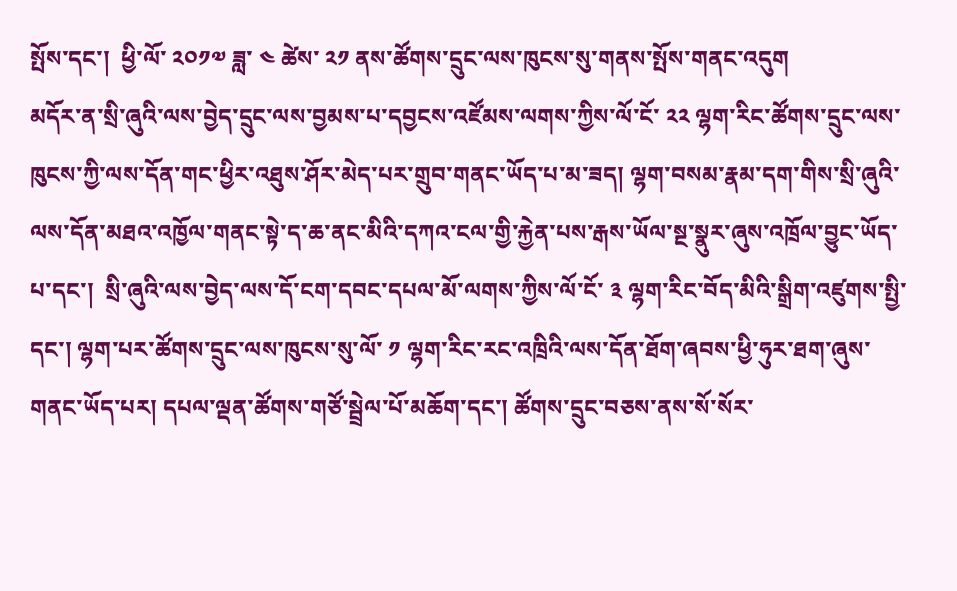སྤོས་དང་།  ཕྱི་ལོ་ ༢༠༡༧ ཟླ་ ༤ ཚེས་ ༢༡ ནས་ཚོགས་དྲུང་ལས་ཁུངས་སུ་གནས་སྤོས་གནང་འདུག
མདོར་ན་སྲི་ཞུའི་ལས་བྱེད་དྲུང་ལས་བྱམས་པ་དབྱངས་འཛོམས་ལགས་ཀྱིས་ལོ་ངོ་ ༢༢ ལྷག་རིང་ཚོགས་དྲུང་ལས་ཁུངས་ཀྱི་ལས་དོན་གང་ཕྱིར་འཐུས་ཤོར་མེད་པར་གྲུབ་གནང་ཡོད་པ་མ་ཟད། ལྷག་བསམ་རྣམ་དག་གིས་སྲི་ཞུའི་ལས་དོན་མཐའ་འཁྱོལ་གནང་སྟེ་ད་ཆ་ནང་མིའི་དཀའ་ངལ་གྱི་རྐྱེན་པས་རྒས་ཡོལ་སྔ་སྣུར་ཞུས་འཁྲོལ་བྱུང་ཡོད་པ་དང་།  སྲི་ཞུའི་ལས་བྱེད་ལས་དོ་ངག་དབང་དཔལ་མོ་ལགས་ཀྱིས་ལོ་ངོ་ ༣ ལྷག་རིང་བོད་མིའི་སྒྲིག་འཛུགས་སྤྱི་དང་། ལྷག་པར་ཚོགས་དྲུང་ལས་ཁུངས་སུ་ལོ་ ༡ ལྷག་རིང་རང་འཁྲིའི་ལས་དོན་ཐོག་ཞབས་ཕྱི་ཧུར་ཐག་ཞུས་གནང་ཡོད་པར། དཔལ་ལྡན་ཚོགས་གཙོ་སྦྲེལ་པོ་མཆོག་དང་། ཚོགས་དྲུང་བཅས་ནས་སོ་སོར་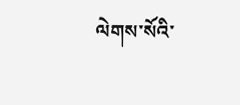ལེགས་སོའི་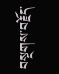བསྔགས་བརྗོད་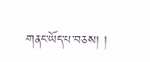གནང་ཡོད་པ་བཅས། །